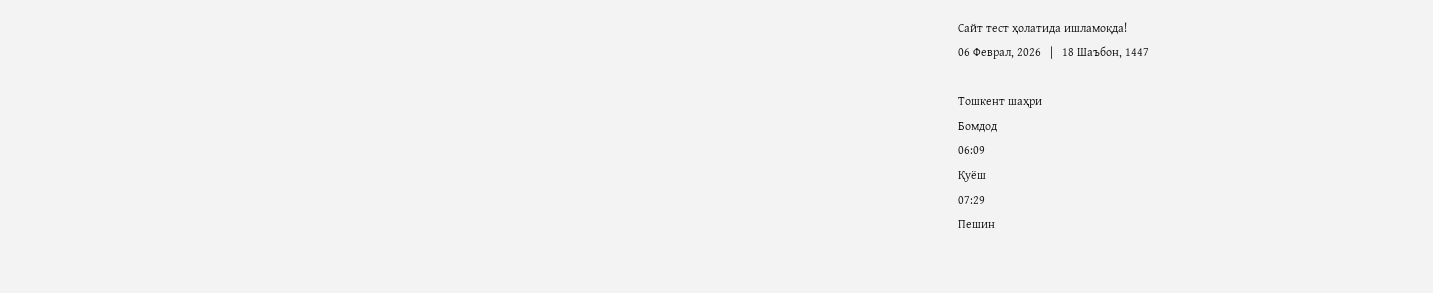Сайт тест ҳолатида ишламоқда!
06 Феврал, 2026   |   18 Шаъбон, 1447

Тошкент шаҳри
Бомдод
06:09
Қуёш
07:29
Пешин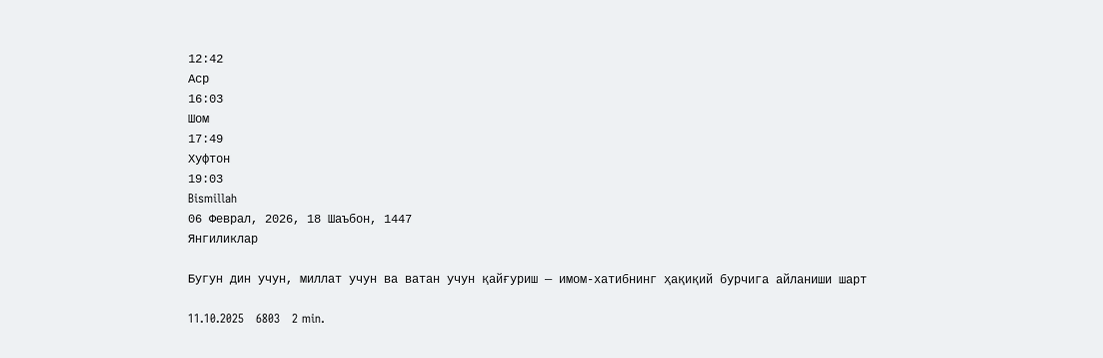12:42
Аср
16:03
Шом
17:49
Хуфтон
19:03
Bismillah
06 Феврал, 2026, 18 Шаъбон, 1447
Янгиликлар

Бугун дин учун, миллат учун ва ватан учун қайғуриш — имом-хатибнинг ҳақиқий бурчига айланиши шарт

11.10.2025   6803   2 min.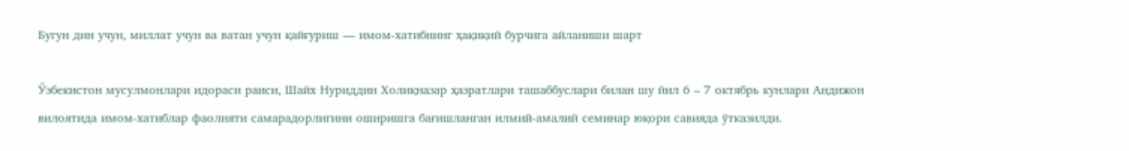Бугун дин учун, миллат учун ва ватан учун қайғуриш — имом-хатибнинг ҳақиқий бурчига айланиши шарт

Ўзбекистон мусулмонлари идораси раиси, Шайх Нуриддин Холиқназар ҳазратлари ташаббуслари билан шу йил 6 – 7 октябрь кунлари Андижон вилоятида имом-хатиблар фаолияти самарадорлигини оширишга бағишланган илмий-амалий семинар юқори савияда ўтказилди.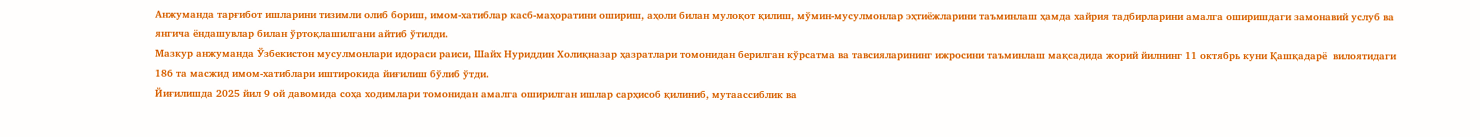Анжуманда тарғибот ишларини тизимли олиб бориш, имом-хатиблар касб-маҳоратини ошириш, аҳоли билан мулоқот қилиш, мўмин-мусулмонлар эҳтиёжларини таъминлаш ҳамда хайрия тадбирларини амалга оширишдаги замонавий услуб ва янгича ёндашувлар билан ўртоқлашилгани айтиб ўтилди.
Мазкур анжуманда Ўзбекистон мусулмонлари идораси раиси, Шайх Нуриддин Холиқназар ҳазратлари томонидан берилган кўрсатма ва тавсияларининг ижросини таъминлаш мақсадида жорий йилнинг 11 октябрь куни Қашқадарё  вилоятидаги 186 та масжид имом-хатиблари иштирокида йиғилиш бўлиб ўтди.
Йиғилишда 2025 йил 9 ой давомида соҳа ходимлари томонидан амалга оширилган ишлар сарҳисоб қилиниб, мутаассиблик ва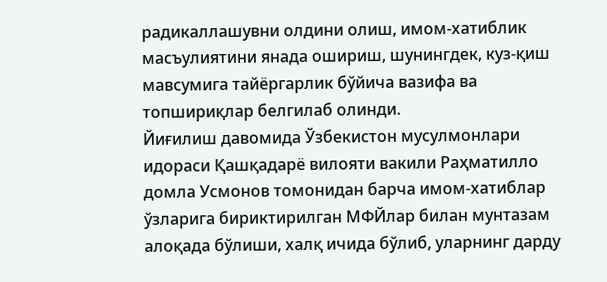радикаллашувни олдини олиш, имом-хатиблик масъулиятини янада ошириш, шунингдек, куз-қиш мавсумига тайёргарлик бўйича вазифа ва топшириқлар белгилаб олинди.
Йиғилиш давомида Ўзбекистон мусулмонлари идораси Қашқадарё вилояти вакили Раҳматилло домла Усмонов томонидан барча имом-хатиблар ўзларига бириктирилган МФЙлар билан мунтазам алоқада бўлиши, халқ ичида бўлиб, уларнинг дарду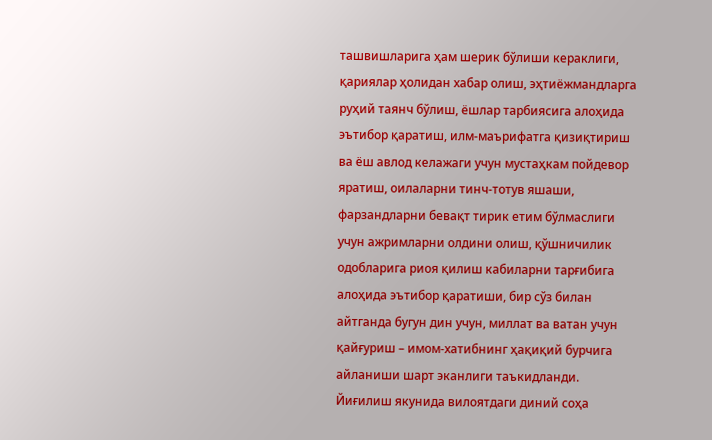ташвишларига ҳам шерик бўлиши кераклиги, қариялар ҳолидан хабар олиш, эҳтиёжмандларга руҳий таянч бўлиш, ёшлар тарбиясига алоҳида эътибор қаратиш, илм-маърифатга қизиқтириш ва ёш авлод келажаги учун мустаҳкам пойдевор яратиш, оилаларни тинч-тотув яшаши, фарзандларни бевақт тирик етим бўлмаслиги учун ажримларни олдини олиш, қўшничилик одобларига риоя қилиш кабиларни тарғибига алоҳида эътибор қаратиши, бир сўз билан айтганда бугун дин учун, миллат ва ватан учун қайғуриш – имом-хатибнинг ҳақиқий бурчига айланиши шарт эканлиги таъкидланди.
Йиғилиш якунида вилоятдаги диний соҳа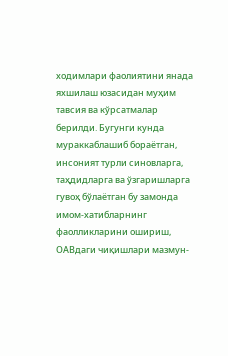ходимлари фаолиятини янада яхшилаш юзасидан муҳим тавсия ва кўрсатмалар берилди. Бугунги кунда мураккаблашиб бораётган, инсоният турли синовларга, таҳдидларга ва ўзгаришларга гувоҳ бўлаётган бу замонда имом-хатибларнинг фаолликларини ошириш, ОАВдаги чиқишлари мазмун-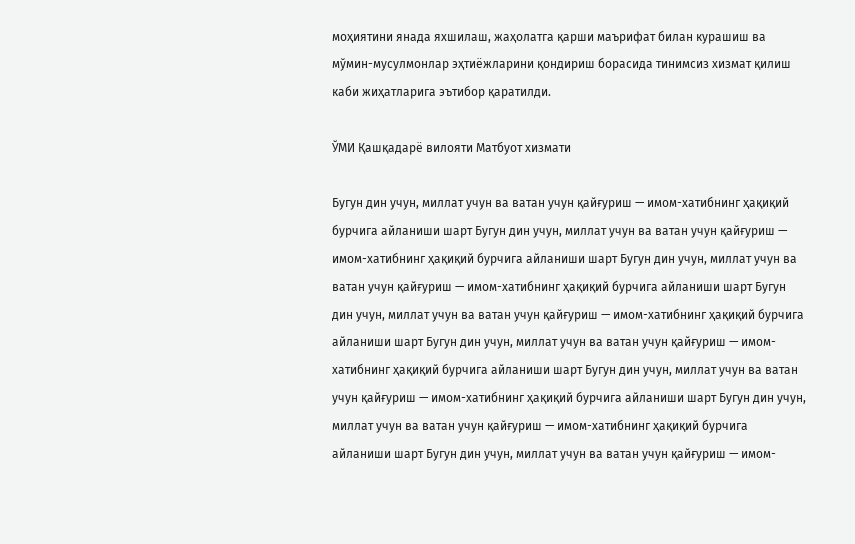моҳиятини янада яхшилаш, жаҳолатга қарши маърифат билан курашиш ва мўмин-мусулмонлар эҳтиёжларини қондириш борасида тинимсиз хизмат қилиш каби жиҳатларига эътибор қаратилди.

ЎМИ Қашқадарё вилояти Матбуот хизмати

Бугун дин учун, миллат учун ва ватан учун қайғуриш — имом-хатибнинг ҳақиқий бурчига айланиши шарт Бугун дин учун, миллат учун ва ватан учун қайғуриш — имом-хатибнинг ҳақиқий бурчига айланиши шарт Бугун дин учун, миллат учун ва ватан учун қайғуриш — имом-хатибнинг ҳақиқий бурчига айланиши шарт Бугун дин учун, миллат учун ва ватан учун қайғуриш — имом-хатибнинг ҳақиқий бурчига айланиши шарт Бугун дин учун, миллат учун ва ватан учун қайғуриш — имом-хатибнинг ҳақиқий бурчига айланиши шарт Бугун дин учун, миллат учун ва ватан учун қайғуриш — имом-хатибнинг ҳақиқий бурчига айланиши шарт Бугун дин учун, миллат учун ва ватан учун қайғуриш — имом-хатибнинг ҳақиқий бурчига айланиши шарт Бугун дин учун, миллат учун ва ватан учун қайғуриш — имом-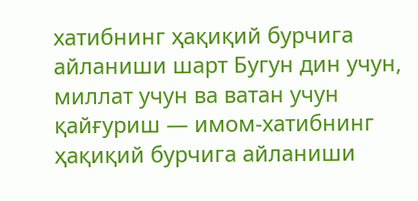хатибнинг ҳақиқий бурчига айланиши шарт Бугун дин учун, миллат учун ва ватан учун қайғуриш — имом-хатибнинг ҳақиқий бурчига айланиши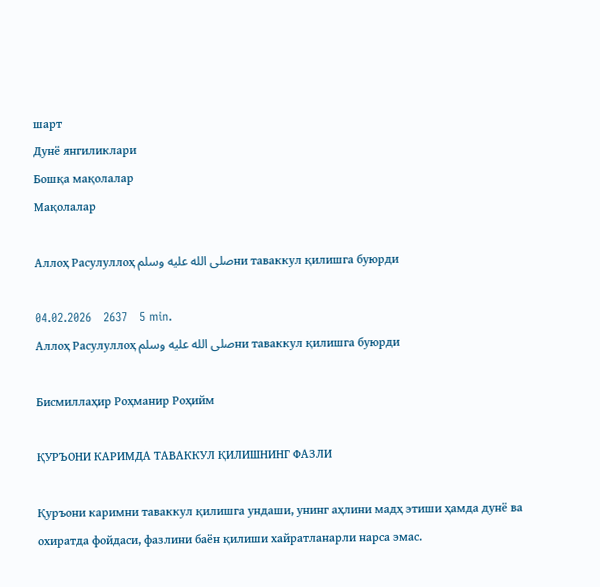шарт
Дунё янгиликлари
Бошқа мақолалар
Мақолалар

Аллоҳ Расулуллоҳ صلى الله عليه وسلمни таваккул қилишга буюрди

04.02.2026   2637   5 min.
Аллоҳ Расулуллоҳ صلى الله عليه وسلمни таваккул қилишга буюрди

Бисмиллаҳир Роҳманир Роҳийм

ҚУРЪОНИ КАРИМДА ТАВАККУЛ ҚИЛИШНИНГ ФАЗЛИ

Қуръони каримни таваккул қилишга ундаши, унинг аҳлини мадҳ этиши ҳамда дунё ва охиратда фойдаси, фазлини баён қилиши хайратланарли нарса эмас.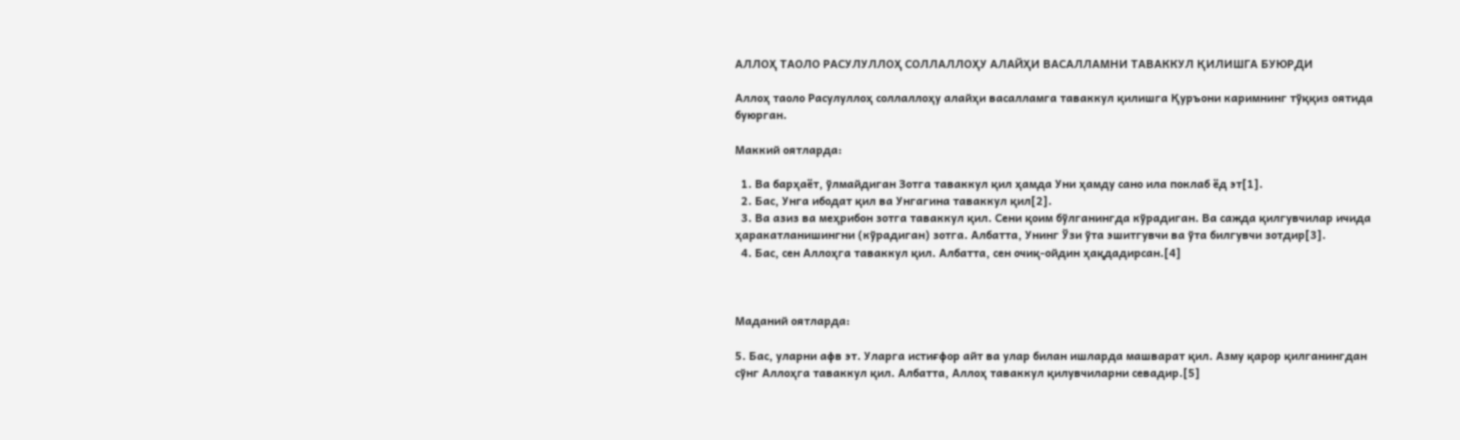АЛЛОҲ ТАОЛО РАСУЛУЛЛОҲ СОЛЛАЛЛОҲУ АЛАЙҲИ ВАСАЛЛАМНИ ТАВАККУЛ ҚИЛИШГА БУЮРДИ

Аллоҳ таоло Расулуллоҳ соллаллоҳу алайҳи васалламга таваккул қилишга Қуръони каримнинг тўққиз оятида буюрган.

Маккий оятларда:

  1. Ва барҳаёт, ўлмайдиган Зотга таваккул қил ҳамда Уни ҳамду сано ила поклаб ёд эт[1].
  2. Бас, Унга ибодат қил ва Унгагина таваккул қил[2].
  3. Ва азиз ва меҳрибон зотга таваккул қил. Сени қоим бўлганингда кўрадиган. Ва сажда қилгувчилар ичида ҳаракатланишингни (кўрадиган) зотга. Албатта, Унинг Ўзи ўта эшитгувчи ва ўта билгувчи зотдир[3].
  4. Бас, сен Аллоҳга таваккул қил. Албатта, сен очиқ-ойдин ҳақдадирсан.[4]



Маданий оятларда:

5. Бас, уларни афв эт. Уларга истиғфор айт ва улар билан ишларда машварат қил. Азму қарор қилганингдан сўнг Аллоҳга таваккул қил. Албатта, Аллоҳ таваккул қилувчиларни севадир.[5]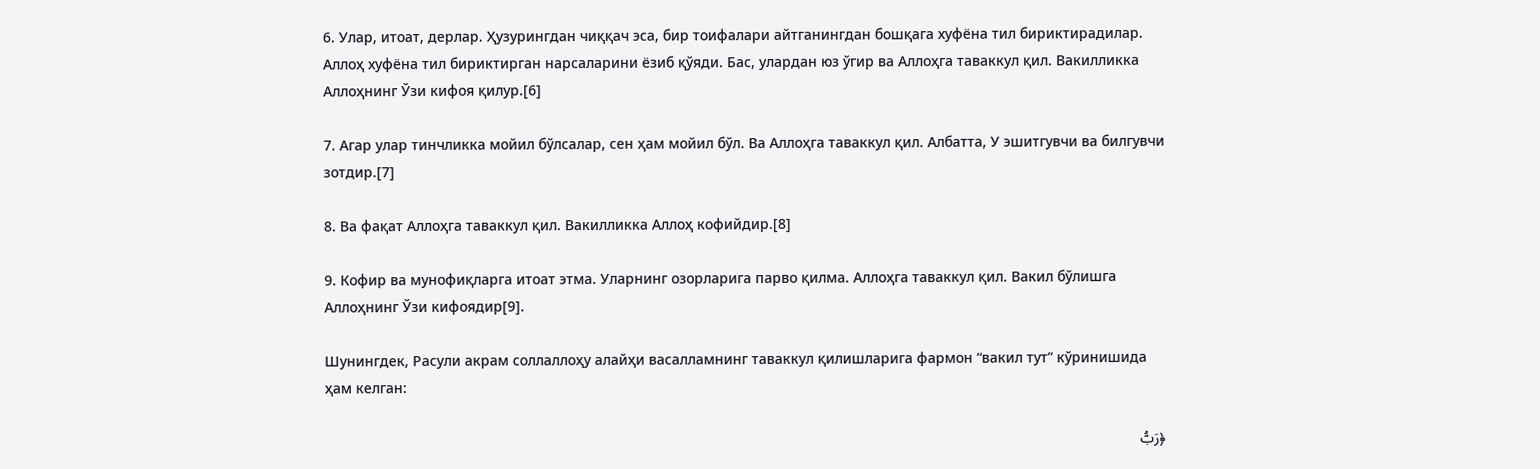6. Улар, итоат, дерлар. Ҳузурингдан чиққач эса, бир тоифалари айтганингдан бошқага хуфёна тил бириктирадилар. Аллоҳ хуфёна тил бириктирган нарсаларини ёзиб қўяди. Бас, улардан юз ўгир ва Аллоҳга таваккул қил. Вакилликка Аллоҳнинг Ўзи кифоя қилур.[6]

7. Агар улар тинчликка мойил бўлсалар, сен ҳам мойил бўл. Ва Аллоҳга таваккул қил. Албатта, У эшитгувчи ва билгувчи зотдир.[7]

8. Ва фақат Аллоҳга таваккул қил. Вакилликка Аллоҳ кофийдир.[8]

9. Кофир ва мунофиқларга итоат этма. Уларнинг озорларига парво қилма. Аллоҳга таваккул қил. Вакил бўлишга Аллоҳнинг Ўзи кифоядир[9].

Шунингдек, Расули акрам соллаллоҳу алайҳи васалламнинг таваккул қилишларига фармон “вакил тут” кўринишида ҳам келган:

﴿رَبُّ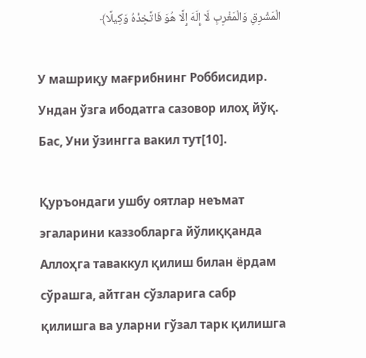الْمَشْرِقِ وَالْمَغْرِبِ لَا إِلَهَ إِلَّا هُوَ فَاتَّخِذْهُ وَكِيلًا﴾

У машриқу мағрибнинг Роббисидир. Ундан ўзга ибодатга сазовор илоҳ йўқ. Бас, Уни ўзингга вакил тут[10].

Қуръондаги ушбу оятлар неъмат эгаларини каззобларга йўлиққанда Аллоҳга таваккул қилиш билан ёрдам сўрашга, айтган сўзларига сабр қилишга ва уларни гўзал тарк қилишга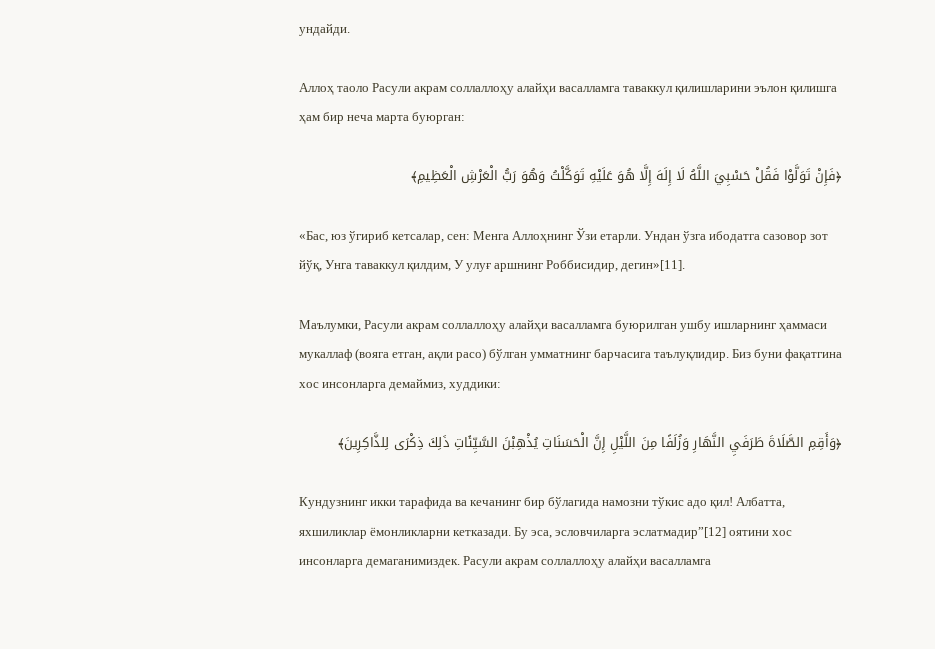ундайди.

Аллоҳ таоло Расули акрам соллаллоҳу алайҳи васалламга таваккул қилишларини эълон қилишга ҳам бир неча марта буюрган:

﴿فَإِنْ تَوَلَّوْا فَقُلْ حَسْبِيَ اللَّهُ لَا إِلَهَ إِلَّا هُوَ عَلَيْهِ تَوَكَّلْتُ وَهُوَ رَبُّ الْعَرْشِ الْعَظِيمِ﴾

«Бас, юз ўгириб кетсалар, сен: Менга Аллоҳнинг Ўзи етарли. Ундан ўзга ибодатга сазовор зот йўқ, Унга таваккул қилдим, У улуғ аршнинг Роббисидир, дегин»[11].

Маълумки, Расули акрам соллаллоҳу алайҳи васалламга буюрилган ушбу ишларнинг ҳаммаси мукаллаф (вояга етган, ақли расо) бўлган умматнинг барчасига таълуқлидир. Биз буни фақатгина хос инсонларга демаймиз, худдики:

﴿وَأَقِمِ الصَّلَاةَ طَرَفَيِ النَّهَارِ وَزُلَفًا مِنَ اللَّيْلِ إِنَّ الْحَسَنَاتِ يُذْهِبْنَ السَّيِّئَاتِ ذَلِكَ ذِكْرَى لِلذَّاكِرِينَ﴾

Кундузнинг икки тарафида ва кечанинг бир бўлагида намозни тўкис адо қил! Албатта, яхшиликлар ёмонликларни кетказади. Бу эса, эсловчиларга эслатмадир”[12] оятини хос инсонларга демаганимиздек. Расули акрам соллаллоҳу алайҳи васалламга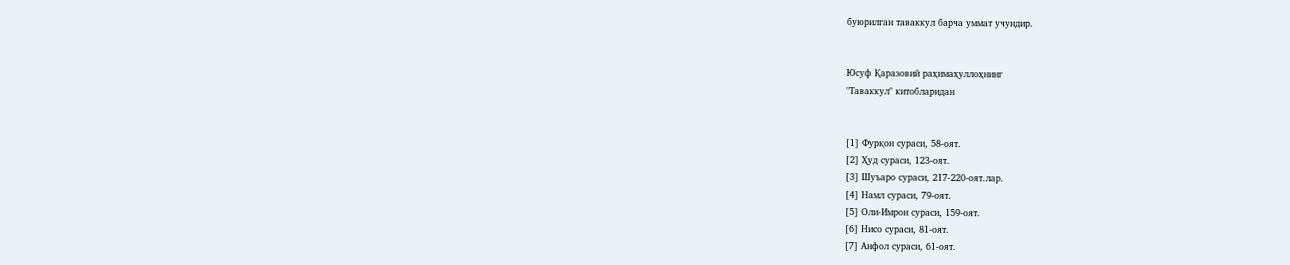буюрилган таваккул барча уммат учундир.


Юсуф Қаразовий раҳимаҳуллоҳнинг
"Таваккул" китобларидан


[1] Фурқон сураси, 58-оят.
[2] Ҳуд сураси, 123-оят.
[3] Шуъаро сураси, 217-220-оят.лар.
[4] Намл сураси, 79-оят.
[5] Оли-Имрон сураси, 159-оят.
[6] Нисо сураси, 81-оят.
[7] Анфол сураси, 61-оят.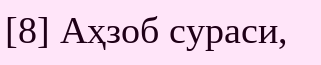[8] Аҳзоб сураси,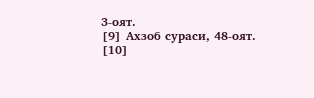3-оят.
[9] Ахзоб сураси, 48-оят.
[10]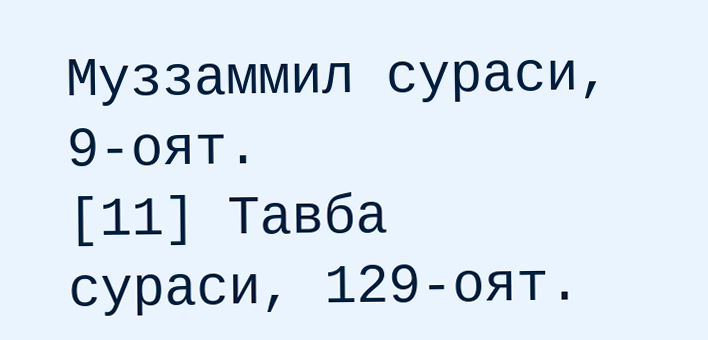Муззаммил сураси, 9-оят.
[11] Тавба сураси, 129-оят.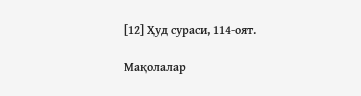[12] Ҳуд сураси, 114-оят.

Мақолалар